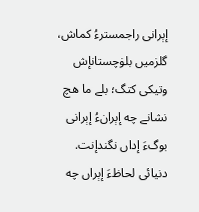إٻرانی راجمسترءُ كماش، گلزمیں بلۏچستانإش وتیكی كتگ؛ بلے ما هچ نشانے چه إٻرانءُ إٻرانی بوگءَ إداں نگندإنت. دنیائی لحاظءَ إٻراں چه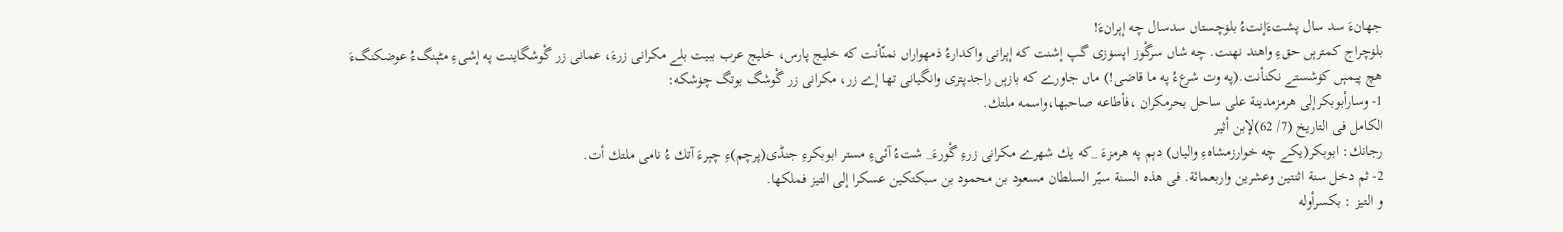جهانءَ سد سال پشتءَإنتءُ بلۏچستاں سدسال چه إٻرانءَ!
بلۏچراج كمترٻں حقءِ واهند نهنت. چه شاں سرگْوز اپسۏزی گپ إشنت كه إٻرانی واكدارءُ ذمهواراں نمنّأنت كه خلیج پارس، خلیج عرب ببیت بلے مكرانی زرءَ، عمانی زر گْوشگاینت په إشیءِ مٹٻنگءُ عوضكنگءَ هچ پیمٻں كۏشستے نكنأنت.(په وت شرعءُ په ما قاضی!) ماں جاورے كه بازٻں راجدپتری وانگیانی تها إے زر، مكرانی زر گْوشگ بوتگ چۏشكه:
1- وسارأبوبكرإلى هرمزمدینة على ساحل بحرمكران ،فأطاعه صاحبها،واسمه ملتك.
الكامل فى التاریخ (7/ 62)لإبن أثیر
رجانك: ابوبكر(یكے چه خوارزمشاهءِ والیاں) دٻم په هرمزءَ _كه یك شهرے مكرانی زرءِ گْورءَ_ شتءُ آئیءِ مستر ابوبكرءِ جنڈی(پرچم)ءِ چٻرءَ آتك ءُ نامی ملتك أت.
2- ثم دخل سنة اثنتین وعشرین واربعمائة. فی هذه السنة سیّر السلطان مسعود بن محمود بن سبكتكین عسكرا إلی التیز فملكها.
و التیز : بكسرأوله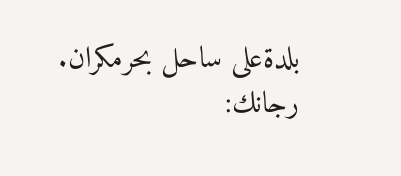بلدةعلى ساحل بحرمكران.
رجانك: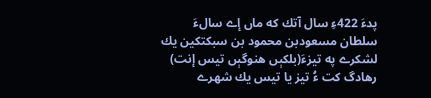پدءَ 422ءِ سال آتك كه ماں إے سالءَ سلطان مسعودبن محمود بن سبكتكین یك لشكرے په تیزءَ(بلكٻں هنوگٻں تیس إنت) رهادگ كت ءُ تیز یا تیس یك شهرے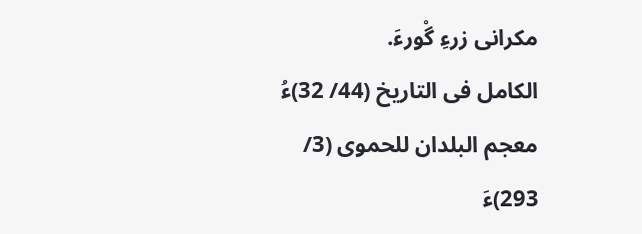مكرانی زرءِ گْورءَ.
الكامل فى التاریخ (44/ 32)ءُ معجم البلدان للحموی (3/ 293)ءَ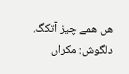هں همے چیز آتكگ.
دلگوش: مكراں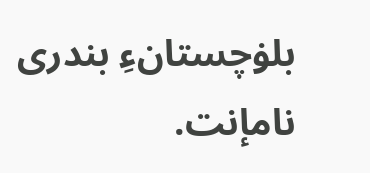بلۏچستانءِ بندری نامإنت.